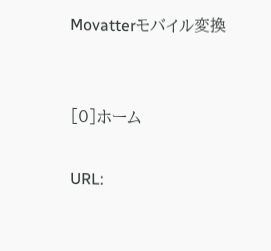Movatterモバイル変換


[0]ホーム

URL: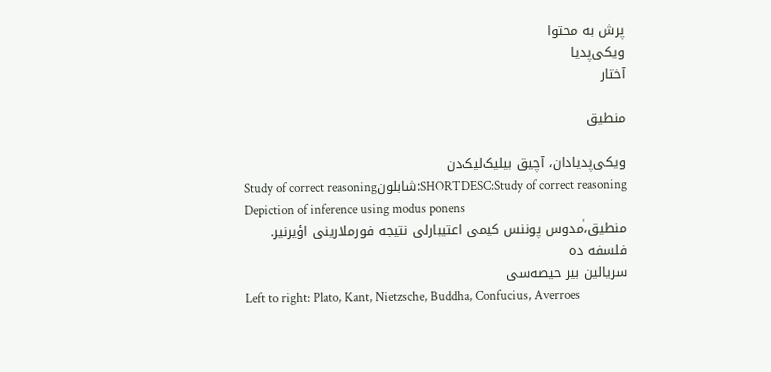پرش به محتوا
ویکی‌پدیا
آختار

منطیق

ویکی‌پدیادان، آچیق بیلیک‌لیک‌دن
Study of correct reasoningشابلون:SHORTDESC:Study of correct reasoning
Depiction of inference using modus ponens
منطیق،ٰمدوس پوننس کیمی اعتیبارلی نتیجه فورملارینی اؤیرنیر.
فلسفه ده
سریالین بیر حیصه‌سی
Left to right: Plato, Kant, Nietzsche, Buddha, Confucius, Averroes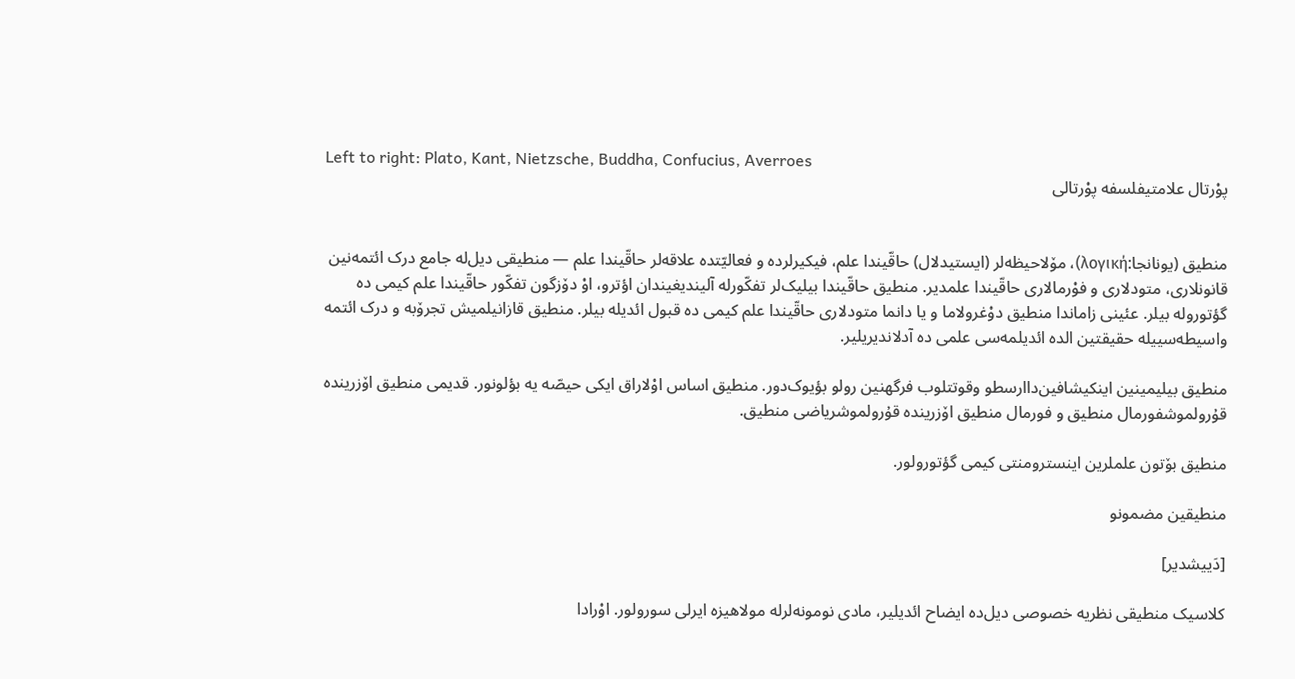Left to right: Plato, Kant, Nietzsche, Buddha, Confucius, Averroes
پوْرتال علامتیفلسفه پوْرتالی


منطیق (یونانجا:λογική)، مۆلاحیظه‌لر (ایستیدلال) حاقّیندا علم، فیکیرلرده و فعالیّتده علاقه‌لر حاقّیندا علم — منطیقی دیل‌له جامع درک ائتمه‌نین قانونلاری، متودلاری و فوْرمالاری حاقّیندا علمدیر. منطیق حاقّیندا بیلیک‌لر تفکّورله آلیندیغیندان اؤترو، اوْ دۆزگون تفکّور حاقّیندا علم کیمی ده گؤتوروله بیلر. عئینی زاماندا منطیق دوْغرولاما و یا دانما متودلاری حاقّیندا علم کیمی ده قبول ائدیله بیلر. منطیق قازانیلمیش تجرۆبه و درک ائتمه واسیطه‌سییله حقیقتین الده ائدیلمه‌سی علمی ده آدلاندیریلیر.

منطیق بیلیمینین اینکیشافین‌داارسطو وقوتتلوب فرگهنین رولو بؤیوک‌دور. منطیق اساس اوْلاراق ایکی حیصّه یه بؤلونور. قدیمی منطیق اۆزرینده قۇرولموشفورمال منطیق و فورمال منطیق اۆزرینده قۇرولموشریاضی منطیق.

منطیق بۆتون علملرین اینسترومنتی کیمی گؤتورولور.

منطیقین مضمونو

[دَییشدیر]

کلاسیک منطیقی نظریه خصوصی دیل‌ده ایضاح ائدیلیر، مادی نومونه‌لرله مولاهیزه ایرلی سورولور. اوْرادا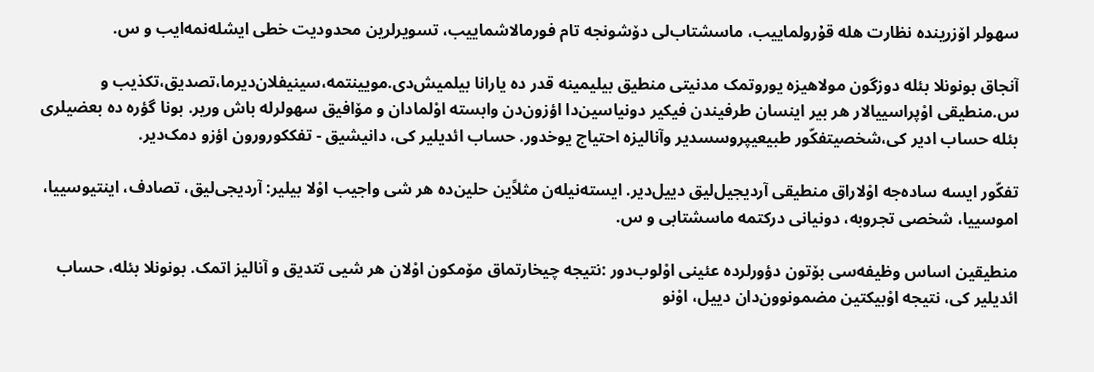سهولر اۆزرینده نظارت هله قۇرولماییب، ماسشتاب‌لی دۆشونجه تام فورمالاشماییب، تسویرلرین محدودیت خطی ایشله‌نمه‌ایب و س.

آنجاق بونونلا بئله دوزگون مولاهیزه یوروتمک مدنیتی منطیق بیلیمینه قدر ده یارانا بیلمیش‌دی.مویینتمه،سینیفلان‌دیرما،تصدیق،تکذیب و س.منطیقی اوْپراسییالار هر بیر اینسان طرفیندن فیکیر دونیاسین‌دا اؤزون‌دن وابسته اوْلمادان و مۆافیق سهولرله باش وریر. بونا گؤره ده بعضیلری بئله حساب ادیر کی،شخصیتفکّور طبیعیپروسسدیر وآنالیزه احتیاج یوخدور. حساب ائدیلیر کی، دانیشیق - تفککورورون اؤزو دمک‌دیر.

تفکّور ایسه ساده‌جه اوْلاراق منطیقی آردیجیل‌لیق دییل‌دیر. ایسته‌نیله‌ن مثلاًین حلین‌ده هر شی واجیب اوْلا بیلیر: آردیجی‌لیق، تصادف، اینتیوسییا، اموسییا، شخصی تجروبه، دونیانی درکتمه ماسشتابی و س.

منطیقین اساس وظیفه‌سی بۆتون دؤورلرده عئینی اوْلوب‌دور :نتیجه چیخارتماق مۆمکون اوْلان هر شیی تتدیق و آنالیز اتمک. بونونلا بئله، حساب ائدیلیر کی، نتیجه اوْبیکتین مضمونوون‌دان دییل، اوْنو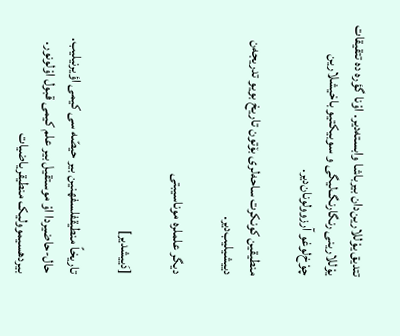تتدیق یوْللارین‌دان بیرباشا وابسته‌دیر. اوْنا گؤره ده تتقیقات یوْللارینی رنگارنگ‌لیگی و سوبیکتیو باخیشلارین چوْخ‌لوغو آرزوولونان‌دیر.

منطیقین کونکرت ساحه‌لری بۆتون تاریخ بویو تدریجه‌ن دییشیلیب‌دیر.

دیگر علملره موناسیبتی

[دَییشدیر]

تاریخاً منطیقفلسفهنین بیر حیصّه سی کیمی اؤیرنیلیب. حال-حاضیردا اوْ موستقیل بیر علم کیمی قبول اوْلونور. بیردهسیموولیک منطیقریاضیات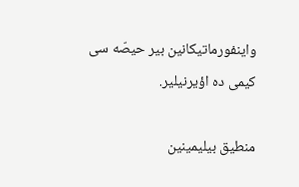واینفورماتیکانین بیر حیصّه سی کیمی ده اؤیرنیلیر.

منطیق بیلیمینین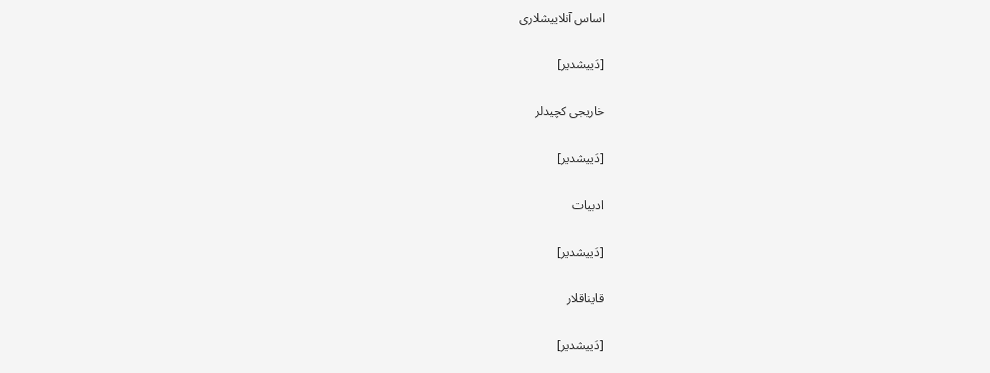اساس آنلاییشلاری

[دَییشدیر]

خاریجی کچیدلر

[دَییشدیر]

ادبیات

[دَییشدیر]

قایناقلار

[دَییشدیر]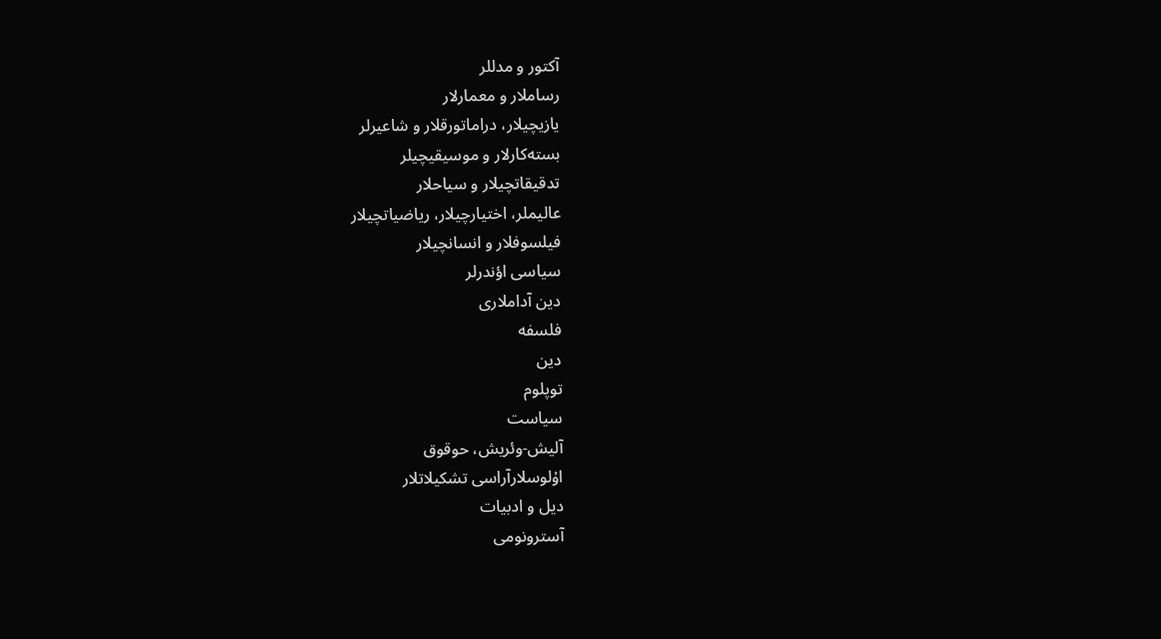آکتور و مدللر
رساملار و معمارلار
یازیچیلار، دراماتورقلار و شاعیرلر
بسته‌کارلار و موسیقیچیلر
تدقیقاتچیلار و سیاحلار
عالیملر، اختیارچیلار، ریاضیاتچیلار
فیلسوفلار و انسانچیلار
سیاسی اؤندرلر
دین آداملاری
فلسفه
دین
توپلوم
سیاست
آلیش-وئریش، حوقوق
اۇلوسلارآراسی تشکیلاتلار
دیل و ادبیات
آسترونومی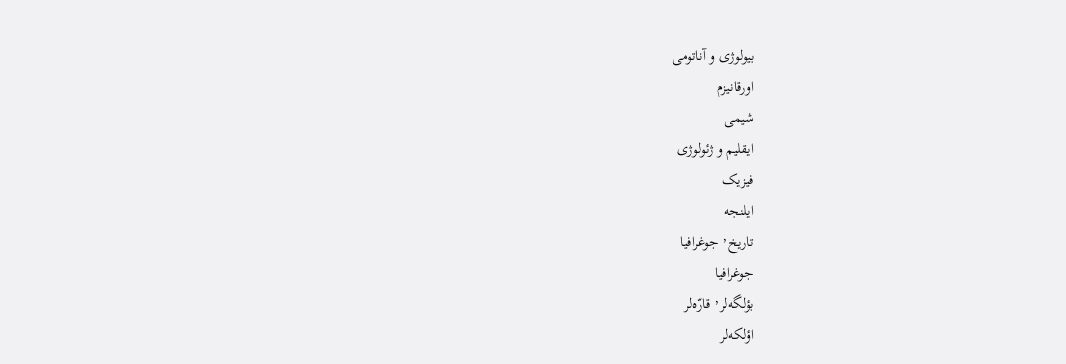بیولوژی و آناتومی
اورقانیزم
شیمی
ایقلیم و ژئولوژی
فیزیک
ایلنجه
تاریخ٬ جوغرافیا
جوغرافیا
بؤلگه‌لر٬ قارّه‌لر
اؤلکه‌لر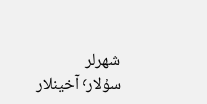شهرلر
سۇلار٬ آخینلار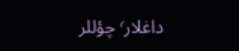داغلار٬ چؤللر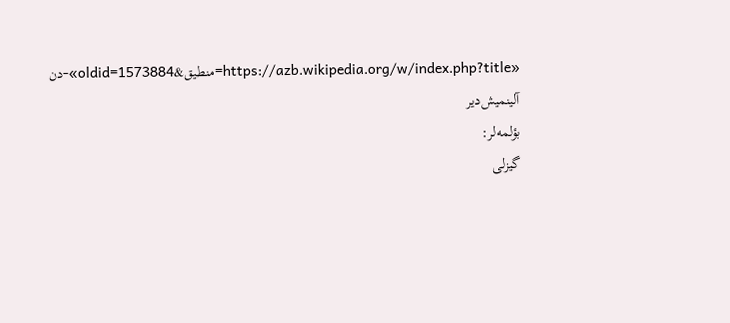«https://azb.wikipedia.org/w/index.php?title=منطیق&oldid=1573884»-دن آلینمیش‌دیر
بؤلمه‌لر:
گیزلی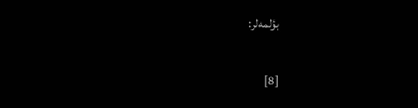بؤلمه‌لر:

[8]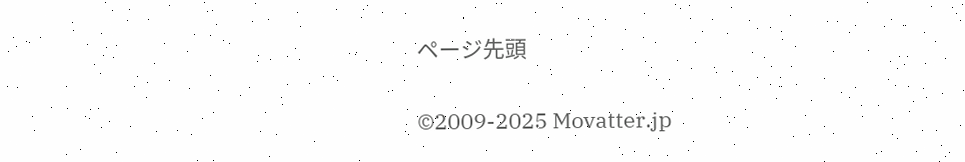ページ先頭

©2009-2025 Movatter.jp